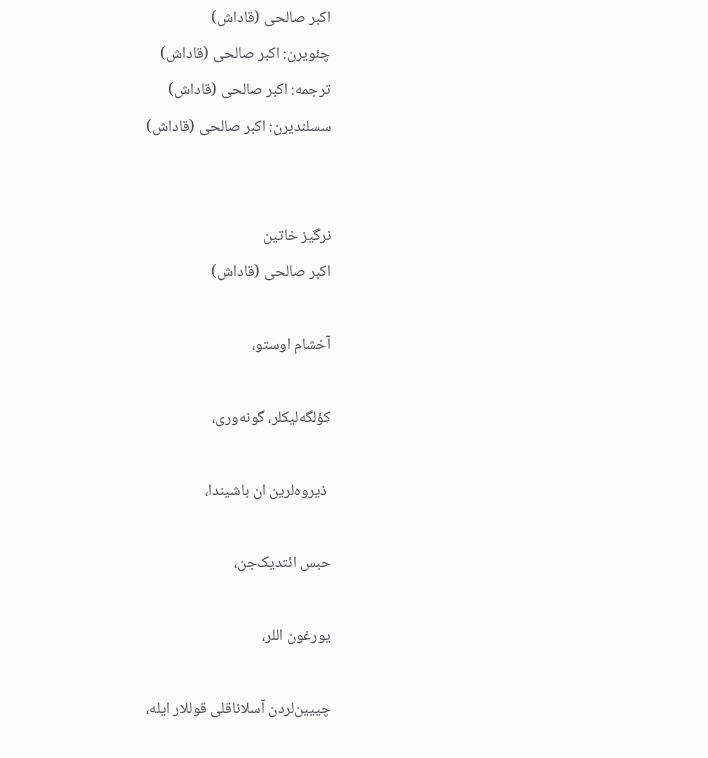اکبر صالحی (قاداش)
چئویرن: اکبر صالحی (قاداش)
ترجمه: اکبر صالحی (قاداش)
سسلندیرن: اکبر صالحی (قاداش)


نرگیز خاتین
اکبر صالحی (قاداش)

آخشام اوستو،

کؤلگه‌لیکلر، گونه‌وری،

 ذیروه‌لرین ان باشیندا،

حبس ائتدیک‌جن،

یورغون اللر،

چییین‌لردن آسلاناقلی قوللار ایله،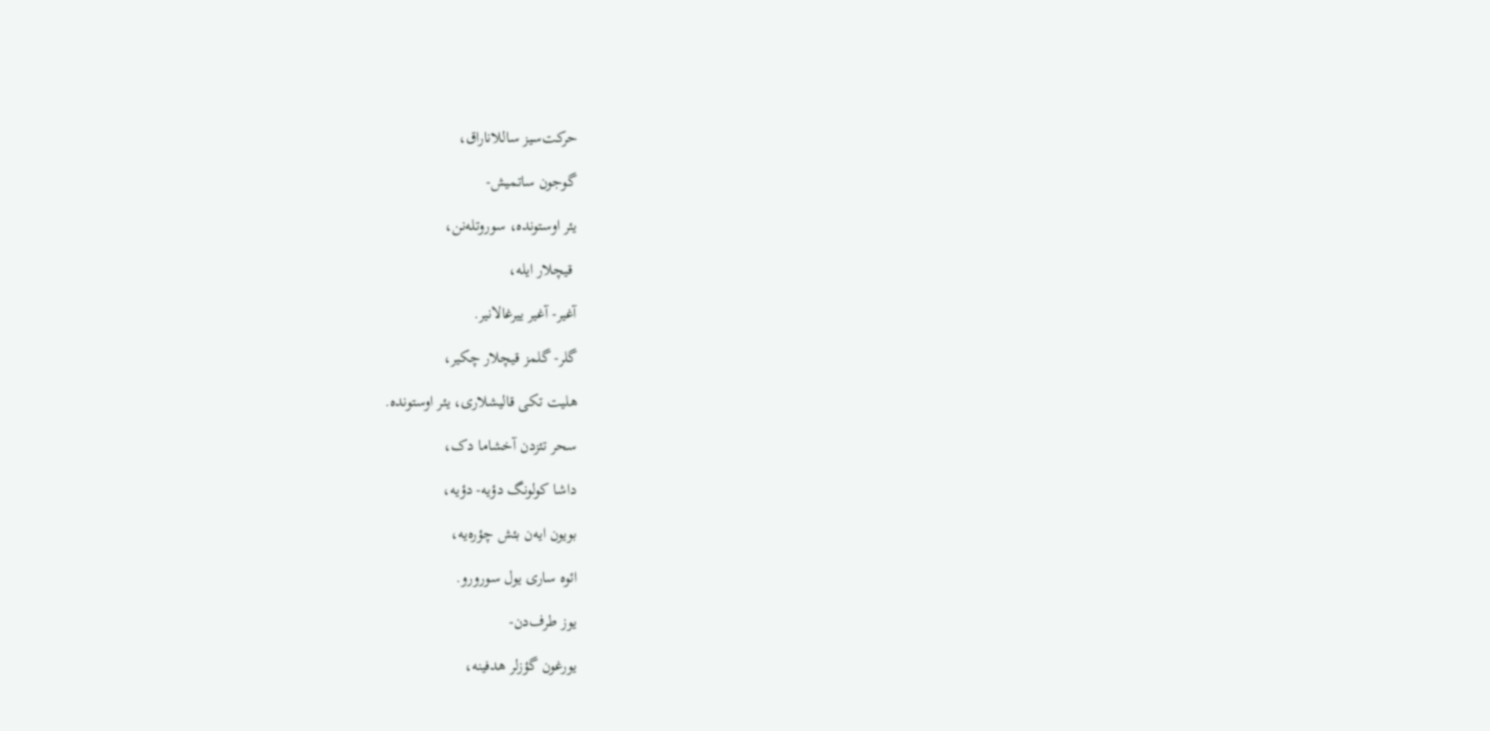حرکت‌سیز ساللاناراق،

گوجون ساتمیش-

یئر اوستونده، سوروتله‌نن،

 قیچلار ایله،

آغیر- آغیر ییرغالانیر.

گلر- گلمز قیچلار چکیر،

هلیت تکی قالیشلاری، یئر اوستونده.

سحر تئز‌دن آخشاما دک،

داشا کولونگ دؤیه- دؤیه،

بویون ایه‌ن بئش چؤره‌یه،

ائوه ساری یول سورورو.

یوز طرف‌دن-

یورغون گؤزلر هدفینه،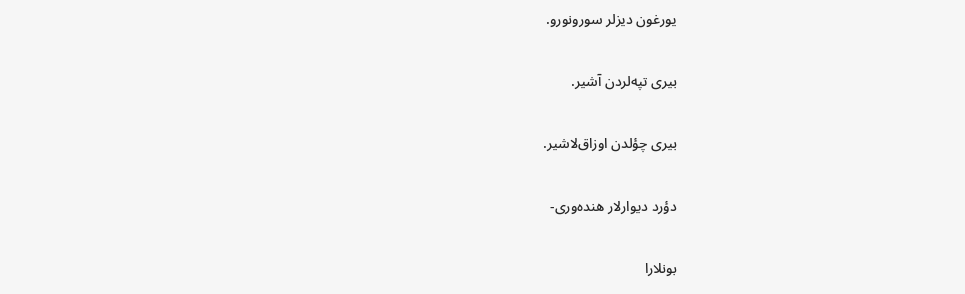یورغون دیزلر سورونورو.

بیری تپه‌لردن آشیر.

بیری چؤلدن اوزاق‌لاشیر.

دؤرد دیوارلار هنده‌وری-

بونلارا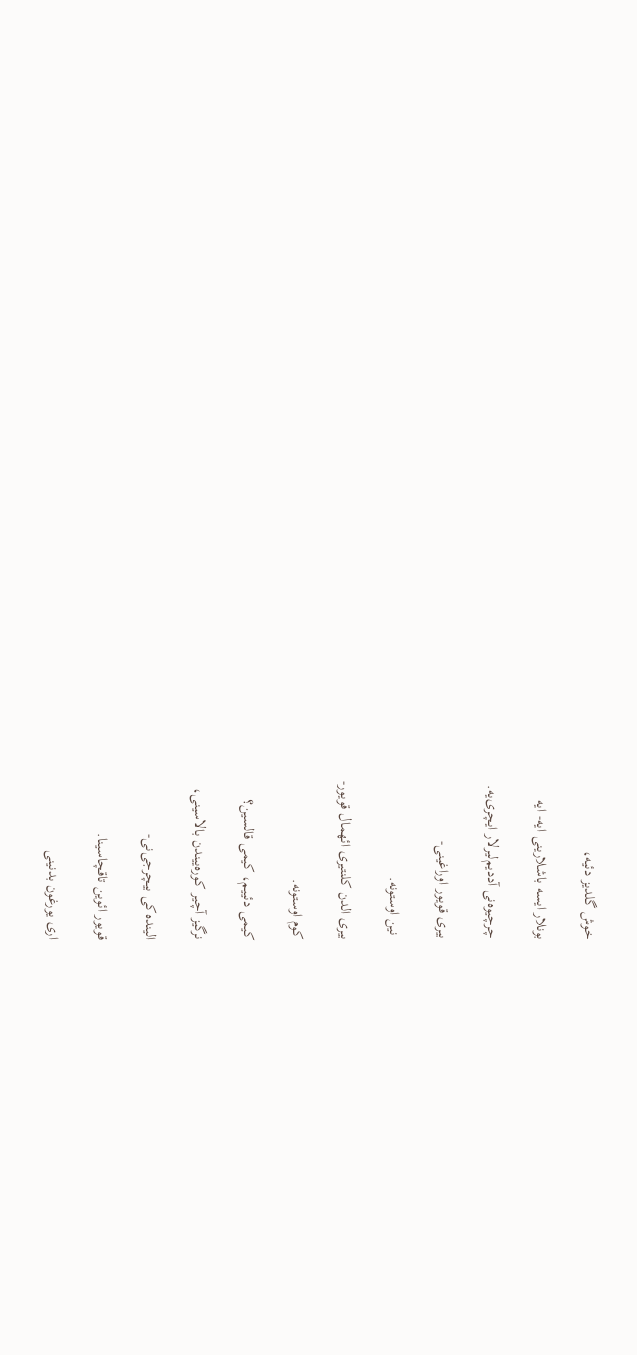خوش گلدیز دئیه،

بونلار ایسه باشلارینی ایه- ایه

چرچیوه‌نی آددیم‌لیرلار ایچری‌یه.

بیری قویور اوراغینی-

 نین اوستونه.

بیری الدن کلنتیری ائهمال قویور-

کوم اوستونه.

کیمی دئییم، کیمی قالسین؟

نرگیز آچیر کوره‌ییندن بالاسینی،

الینده‌کی بیچرجی‌نی-

قویور ائوین تاقچاسینا.

اری یورغون بدنینی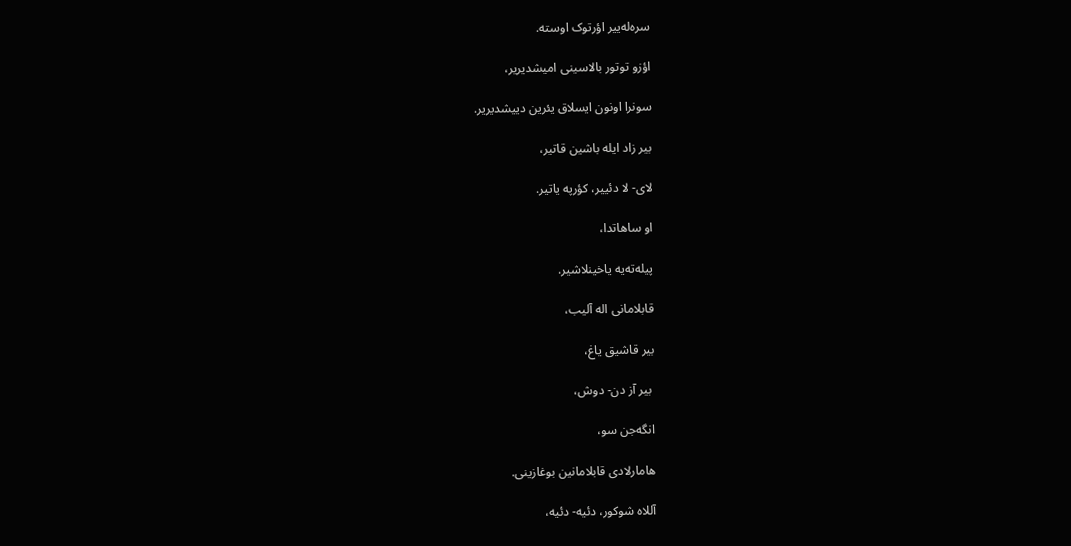سره‌له‌ییر اؤرتوک اوسته.

اؤزو توتور بالاسینی امیشدیریر،

سونرا اونون ایسلاق یئرین دییشدیریر.

بیر زاد ایله باشین قاتیر،

لای‌- لا دئییر، کؤرپه یاتیر.

او ساهاتدا،

پیله‌ته‌یه یاخینلاشیر.

قابلامانی اله آلیب،

بیر قاشیق یاغ،

 بیر آز دن- دوش،

انگه‌جن سو،

هامارلادی قابلامانین بوغازینی.

آللاه شوکور، دئیه- دئیه،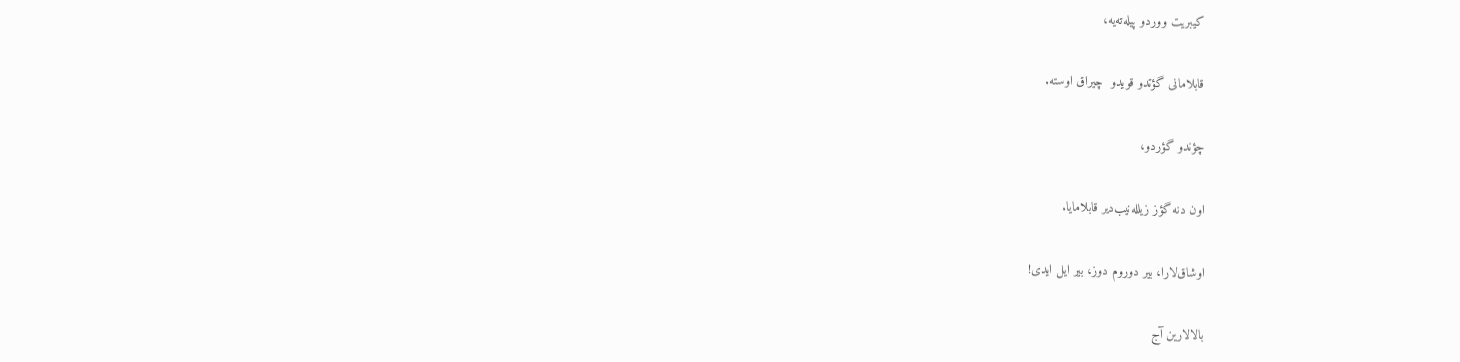کیبریت ووردو پیله‌ته‌یه،

قابلامانی گؤتدو قویدو  چیراق اوسته.

چؤندو گؤردو،

اون دنه گؤز زیلله‌نیب‌دیر قابلامایا.

اوشاق‌لارا، بیر دوروم دوز، بیر ایل ایدی!

بالالارین آج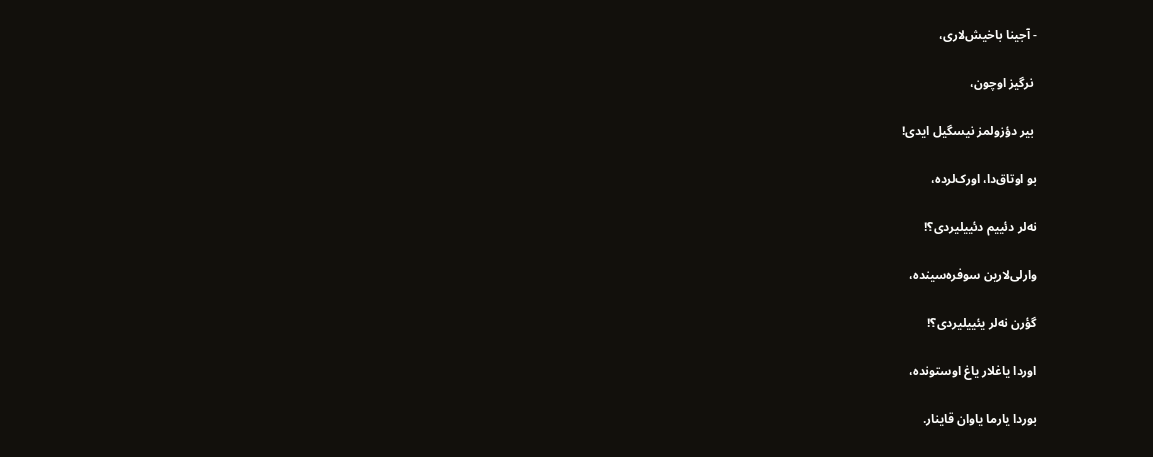- آجینا باخیش‌لاری،

 نرگیز اوچون،

 بیر دؤزولمز نیسگیل ایدی!

بو اوتاق‌دا، اورک‌لرده،

نه‌لر دئییم دئییلیردی؟!

وارلی‌لارین سوفره‌سینده،

گؤرن نه‌لر یئییلیردی؟!

اوردا یاغلار یاغ اوستونده،

بوردا یارما یاوان قاینار.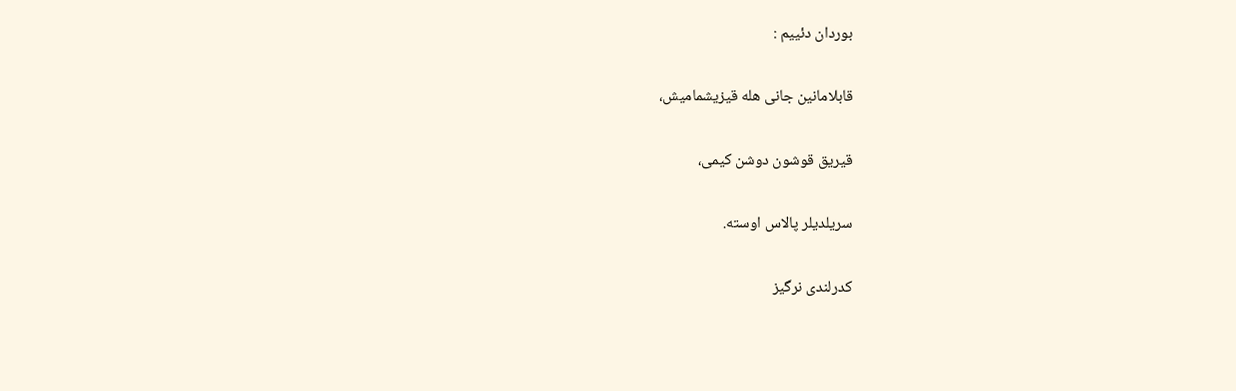بوردان دئییم :

قابلامانین جانی هله قیزیشمامیش،

قیریق قوشون دوشن کیمی،

سریلدیلر پالاس اوسته.

کدرلندی نرگیز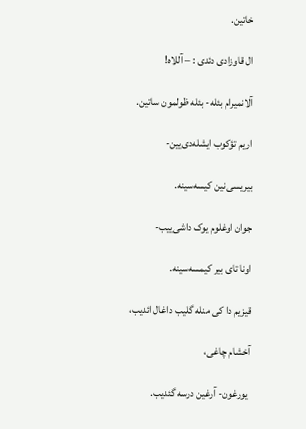خاتین.

ال قاوزادی دئدی : – آللاه!

آلانمیرام بئله- بئله ظولمون ساتین.

اریم تؤکوب ایشله‌دی‌یین-

بیریسی‌نین کیسه‌سینه.

جوان اوغلوم یوک داشی‌ییب-

اونا تای بیر کیمسه‌سینه.

قیزیم دا کی منله گلیب داغال ائدیب،

آخشام چاغی،

 یورغون- آرغین درسه گئدیب.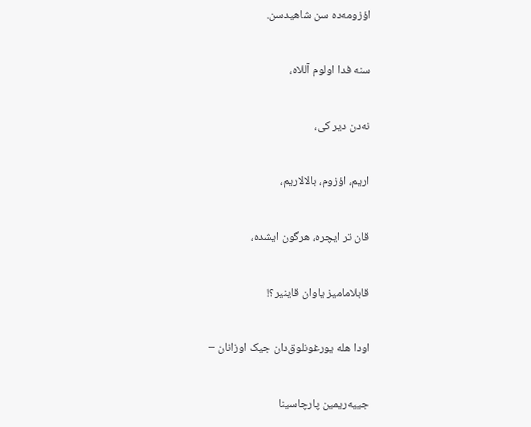اؤزومه‌ده سن شاهیدسن.

سنه فدا اولوم آللاه،

نه‌دن ‌دیر کی،

اریم، اؤزوم، بالالاریم،

قان تر ایچره، هرگون ایشده،

قابلامامیز یاوان قاینیر؟!

اودا هله یورغونلوق‌دان جیک اوزانان –

جییه‌ریمین پارچاسینا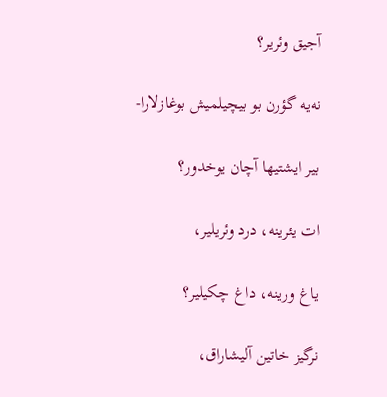آجیق وئریر؟

نه‌یه گؤرن بو بیچیلمیش بوغازلارا-

بیر ایشتیها آچان یوخدور؟

ات یئرینه، درد وئریلیر،

یاغ ورینه، داغ چکیلیر؟

نرگیز خاتین آلیشاراق،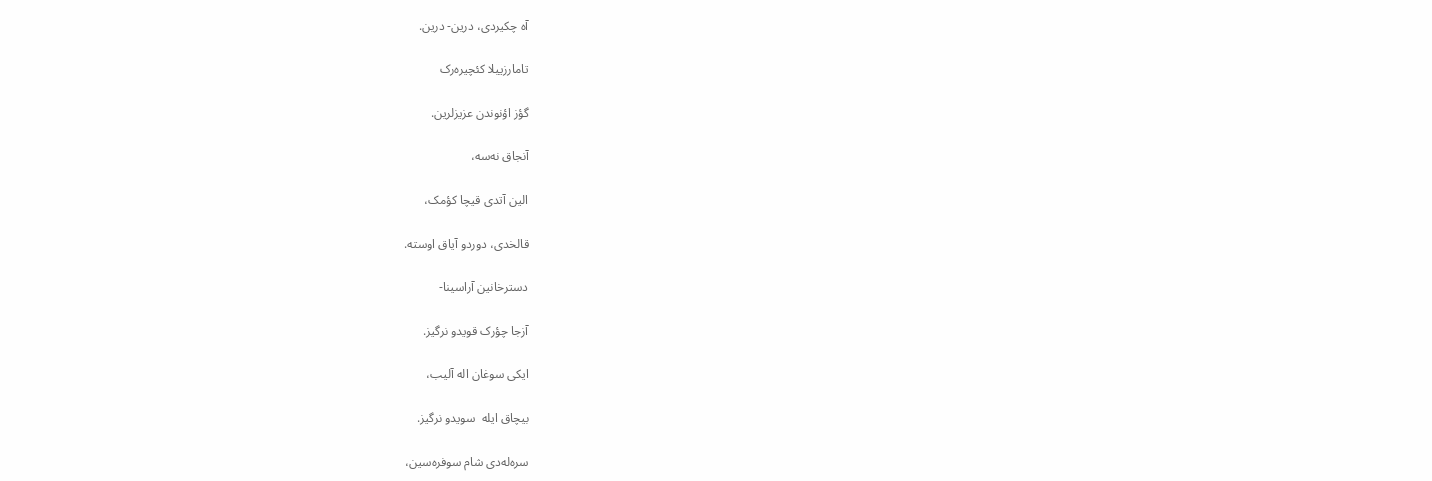آه چکیردی، درین- درین.

تامارزییلا کئچیره‌رک

گؤز اؤنوندن عزیزلرین.

آنجاق نه‌سه،

الین آتدی قیچا کؤمک،

قالخدی، دوردو آیاق اوسته.

دسترخانین آراسینا-

آزجا چؤرک قویدو نرگیز.

ایکی سوغان اله آلیب،

بیچاق ایله  سویدو نرگیز.

سره‌له‌دی شام سوفره‌سین،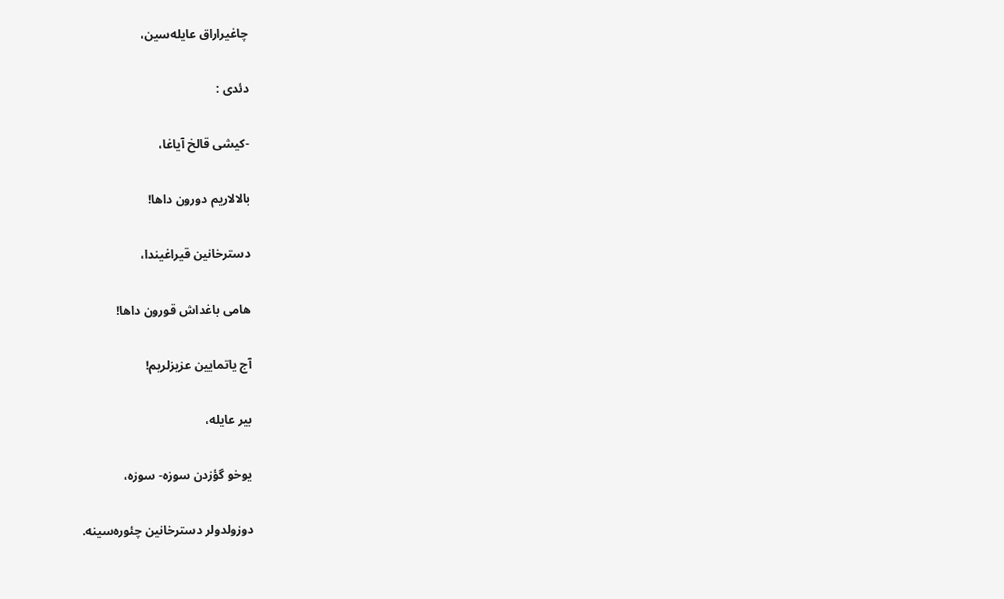چاغیراراق عایله‌سین،

دئدی :

-کیشی قالخ آیاغا،

بالالاریم دورون داها!

دسترخانین قیراغیندا،

هامی باغداش قورون داها!

آج یاتمایین عزیزلریم!

بیر عایله،

یوخو گؤزدن سوزه- سوزه،

دوزولدولر دسترخانین چئوره‌سینه.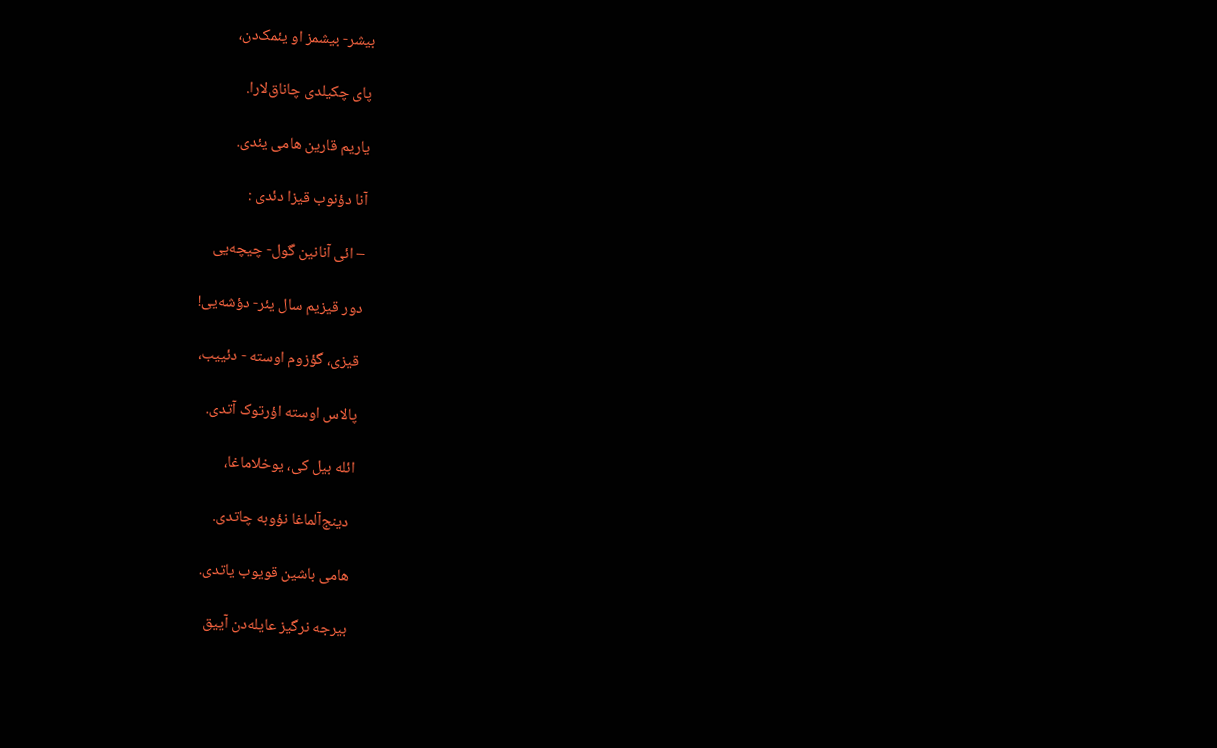بیشر‌- بیشمز او یئمک‌دن،

پای چکیلدی چاناق‌لارا.

یاریم قارین هامی یئدی.

آنا دؤنوب قیزا دئدی :

– ائی آنانین گول- چیچه‌یی

دور قیزیم سال یئر- دؤشه‌یی!

قیزی، گؤزوم اوسته - دئییب،

پالاس اوسته اؤرتوک آتدی.

ائله بیل کی، یوخلاماغا،

 دینج‌آلماغا نؤوبه چاتدی.

هامی باشین قویوب یاتدی.

بیرجه نرگیز عایله‌دن آییق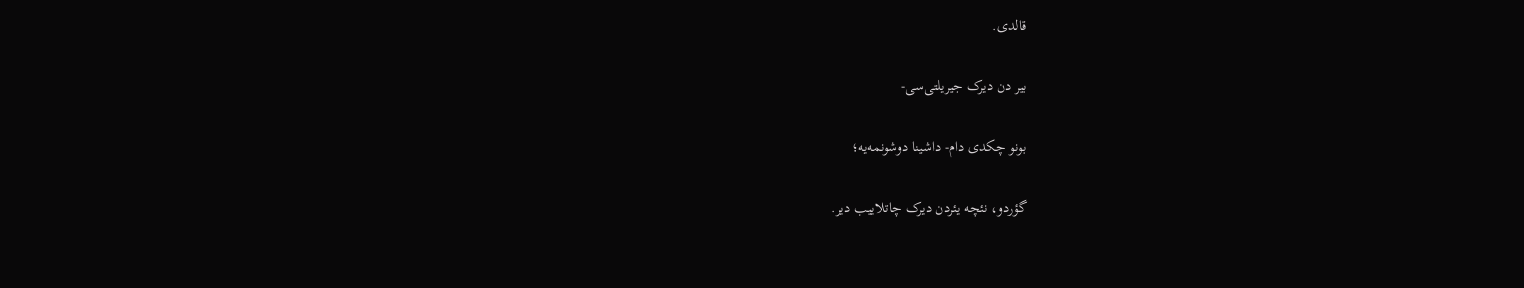قالدی.

بیر دن دیرک جیریلتی‌سی-

بونو چکدی دام- داشینا دوشونمه‌یه؛

گؤردو، نئچه یئردن دیرک چاتلاییب دیر.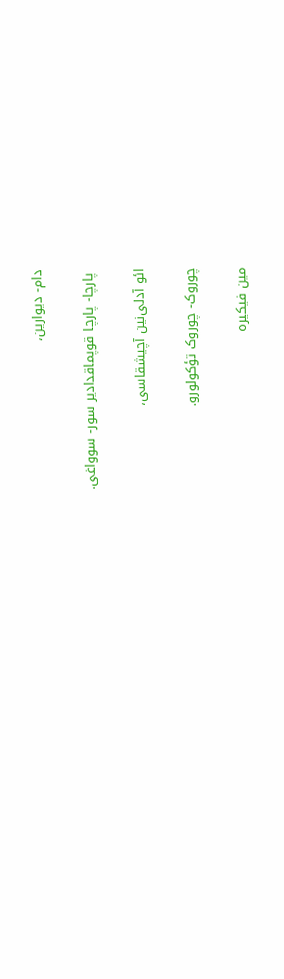دام- دیوارین،

 پارچا- پارچا قوپماقدادیر سور- سوواغی.

ائو آدلی‌نین آچیشقاسی،

چوروک- چوروک تؤکولورو.

مین فیکیره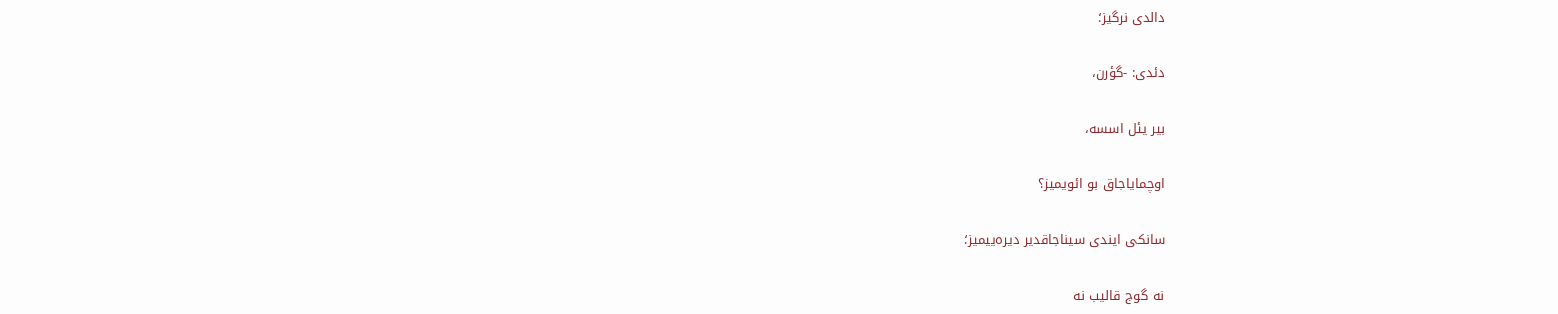دالدی نرگیز؛

دئدی: -گؤرن،

بیر یئل اسسه،

اوچمایاجاق بو ائویمیز؟

سانکی ایندی سیناجاقدیر دیره‌ییمیز؛

نه گوج قالیب نه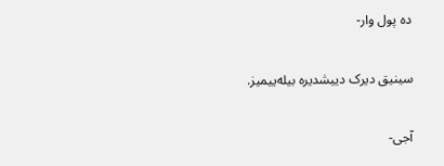ده پول وار-

سینیق دیرک دییشدیره بیله‌ییمیز.

آجی-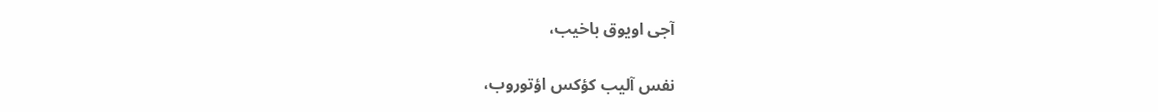آجی اویوق باخیب،

نفس آلیب کؤکس اؤتوروب،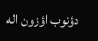دؤنوب اؤزون اله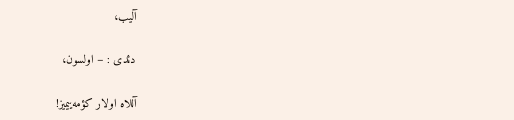آلیب،

دئدی : – اولسون،

آللاه اولار کؤمه‌ییمیز!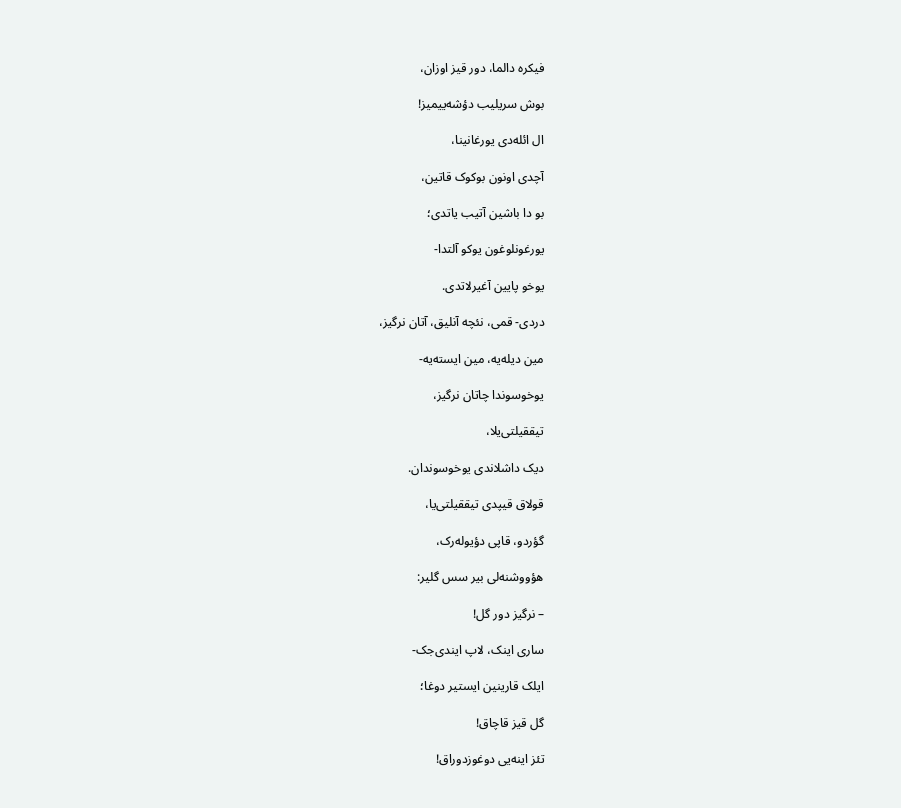فیکره دالما، دور قیز اوزان،

بوش سریلیب دؤشه‌ییمیز!

ال ائله‌دی یورغانینا،

آچدی اونون بوکوک قاتین،

بو دا باشین آتیب یاتدی؛

یورغونلوغون یوکو آلتدا-

یوخو پایین آغیرلاتدی.

دردی- قمی، نئچه آنلیق، آتان نرگیز،

مین دیله‌یه، مین ایسته‌یه-

یوخوسوندا چاتان نرگیز،

تیققیلتی‌یلا،

دیک داشلاندی یوخوسوندان.

قولاق قیپدی تیققیلتی‌یا،

گؤردو، قاپی دؤیوله‌رک،

هؤووشنه‌لی بیر سس گلیر:

– نرگیز دور گل!

ساری اینک، لاپ ایندی‌جک-

ایلک قارینین ایستیر دوغا؛

گل قیز قاچاق!

تئز اینه‌یی دوغوزدوراق!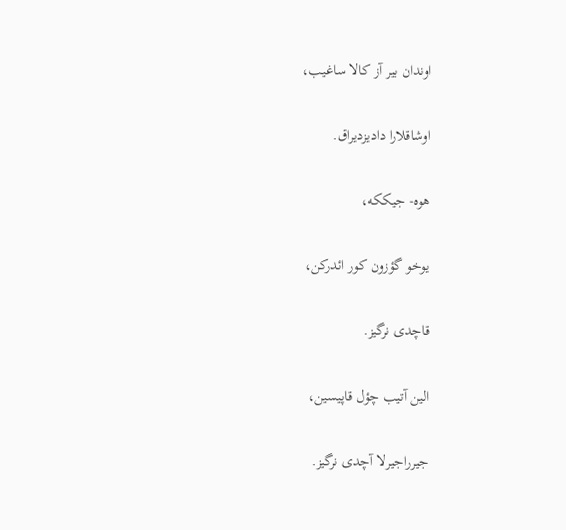اوندان بیر آز کالا ساغیب،

اوشاقلارا دادیزدیراق.

هوه- جیککه،

یوخو گؤزون کور ائدرکن،

قاچدی نرگیز.

الین آتیب چؤل قاپیسین،

جیرراجیرلا آچدی نرگیز.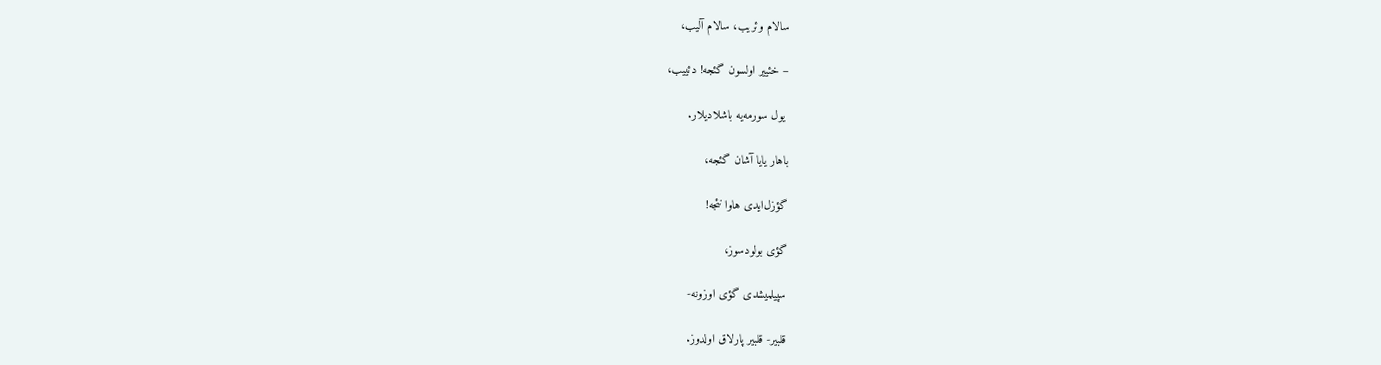سالام وئریب، سالام آلیب،

– خئییر اولسون گئجه! دئییب،

 یول سورمه‌یه باشلادیلار.

باهار یایا آشان گئجه،

گؤز‌ل‌ایدی هاوا نئجه!

گؤی بولودسوز،

سپیلمیشدی گؤی اوزونه-

قلبیر- قلبیر پارلاق اولدوز.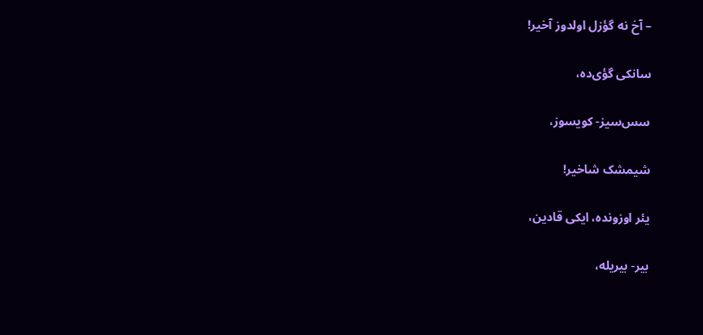– آخ نه گؤز‌ل اولدوز آخیر!

سانکی گؤی‌ده،

سس‌سیز- کویسوز،

شیمشک شاخیر!

یئر اوزونده، ایکی قادین،

بیر- بیریله،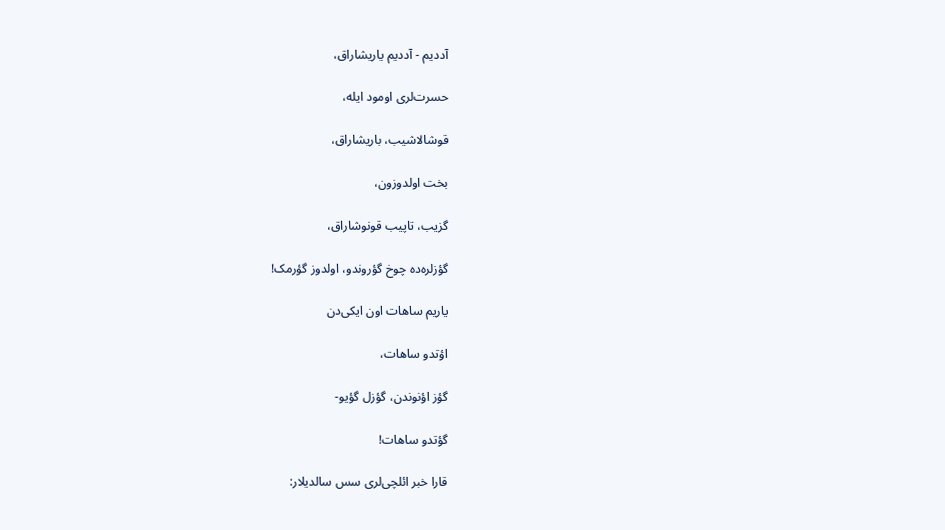آددیم - آددیم یاریشاراق،

حسرت‌لری اومود ایله،

قوشالاشیب، باریشاراق،

بخت اولدوزون،

گزیب، تاپیب قونوشاراق،

گؤزلره‌ده چوخ گؤروندو، اولدوز گؤرمک!

یاریم ساهات اون ایکی‌دن

اؤتدو ساهات،

گؤز اؤنوندن، گؤزل گؤیو-

گؤتدو ساهات!

قارا خبر ائلچی‌لری سس سالدیلار: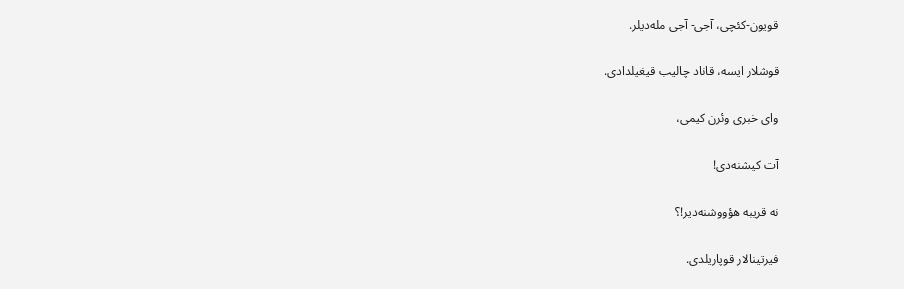قویون-کئچی، آجی- آجی مله‌دیلر.

قوشلار ایسه، قاناد چالیب قیغیلدادی.

وای خبری وئرن کیمی،

آت کیشنه‌دی!

نه قریبه هؤووشنه‌دیر!؟

فیرتینالار قوپاریلدی.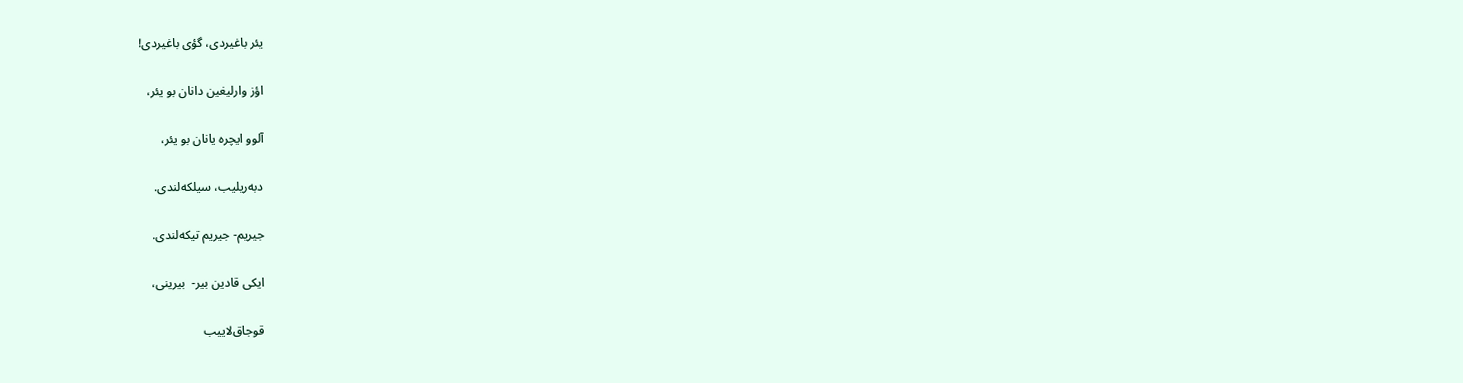یئر باغیردی، گؤی باغیردی!

اؤز وارلیغین دانان بو یئر،

آلوو ایچره یانان بو یئر،

دبه‌ریلیب، سیلکه‌لندی.

جیریم- جیریم تیکه‌لندی.

ایکی قادین بیر-  بیرینی،

قوجاق‌لاییب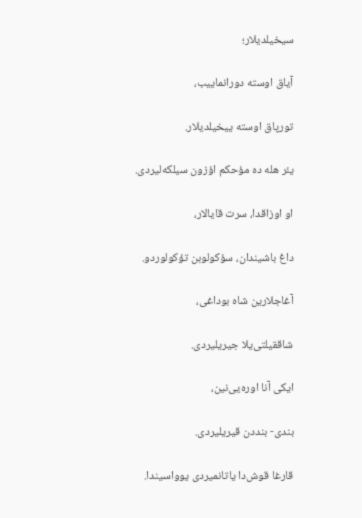سیخیلدیلار؛

آیاق اوسته دورانماییب،

تورپاق اوسته ییخیلدیلار.

یئر هله ‌ده مؤحکم اؤزون سیلکه‌لیردی.

او اوزاقدا، سرت قایالار،

داغ باشیندان، سؤکولوبن تؤکولوردو.

آغاجلارین شاه بوداغی،

شاققیلتی‌یلا جیریلیردی.

ایکی آنا اوره‌یی‌نین،

بندی- بنددن قیریلیردی.

قارغا قوش‌دا یاتانمیردی یوواسیندا.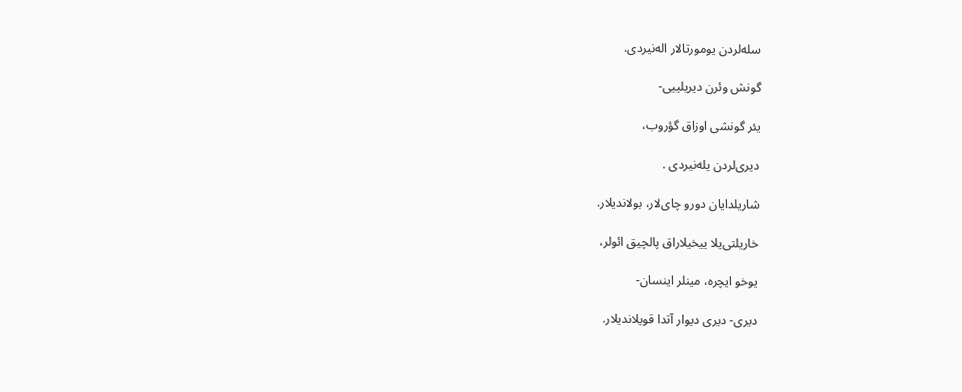سله‌لردن یومورتالار اله‌نیردی.

گونش وئر‌ن دیریلییی-

یئر گونشی اوزاق گؤروب،

دیری‌لردن یله‌نیردی .

شاریلدایان دورو چای‌لار، بولاندیلار.

خاریلتی‌یلا ییخیلاراق پالچیق ائولر،

یوخو ایچره، مینلر اینسان-

دیری- دیری دیوار آتدا قویلاندیلار.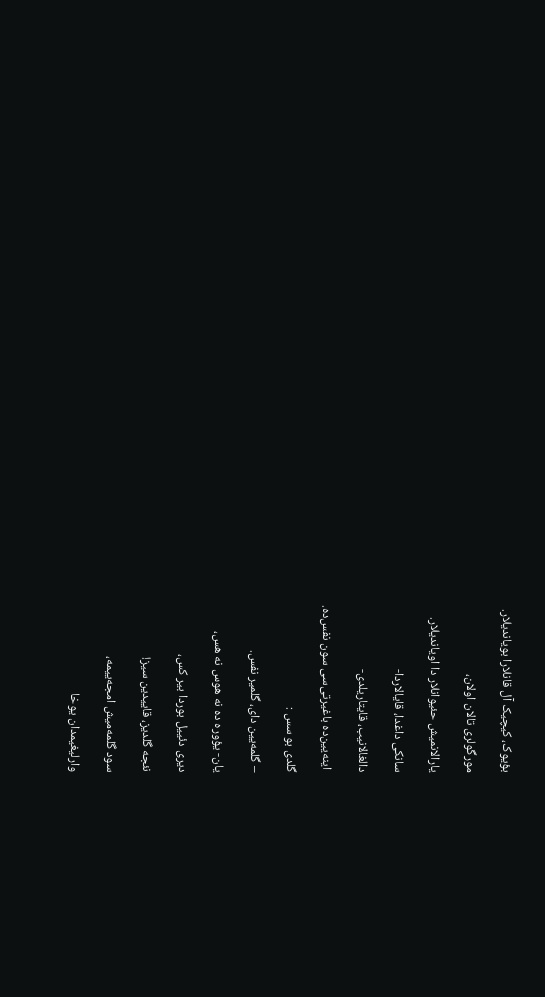بؤیوک، کیچیک آل قانلارا بویاندیلار.

مورگو‌لری تالان اولان،

یارالانمیش حئیوانلار دا اویاندیلار.

سانکی داغدا، قایالاردا-

دالغالانیب، قایتاریلدی-

 اینه‌یین‌ده باغیرتی‌سی سون نفس‌ده.

گلدی بو سس :

– گلمه‌یین دای، گلمیر نفس.

یان- یؤوره ده نه هوس نه هس،

دیری دئییل بوردا بیر کس،

نئجه گلدیز، قاییدین سیز!

سود گلمه‌میش امجه‌ییمه،

وارلیغیمدان یوخا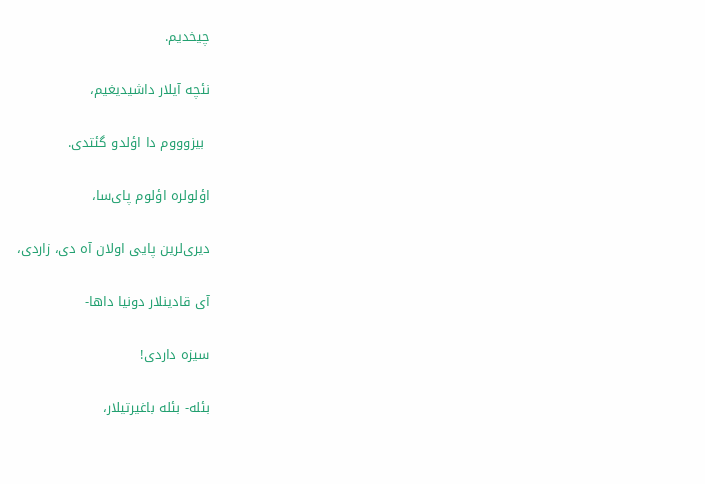چیخدیم.

نئچه آیلار داشیدیغیم،

 بیزوووم ‌دا اؤلدو گئتدی.

اؤلولره اؤلوم پای‌سا،

دیری‌لرین پایی اولان آه دی، زاردی،

آی قادینلار دونیا داها-

سیزه داردی!

بئله- بئله باغیرتیلار،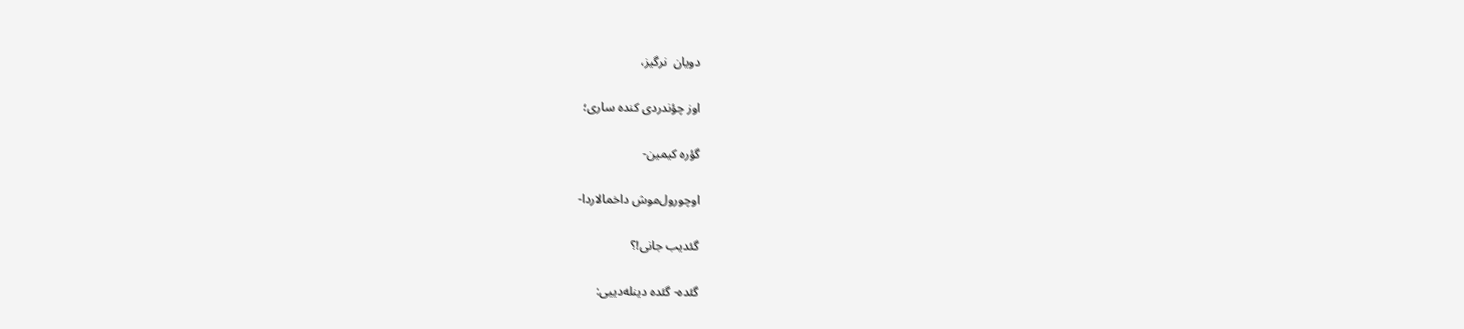دویان  نرگیز،

اوز چؤند‌ردی کنده ساری؛

گؤره کیمین-

اوچورول‌موش داخمالاردا-

گئدیب جانی!؟

گئده- گئده دینله‌دییی: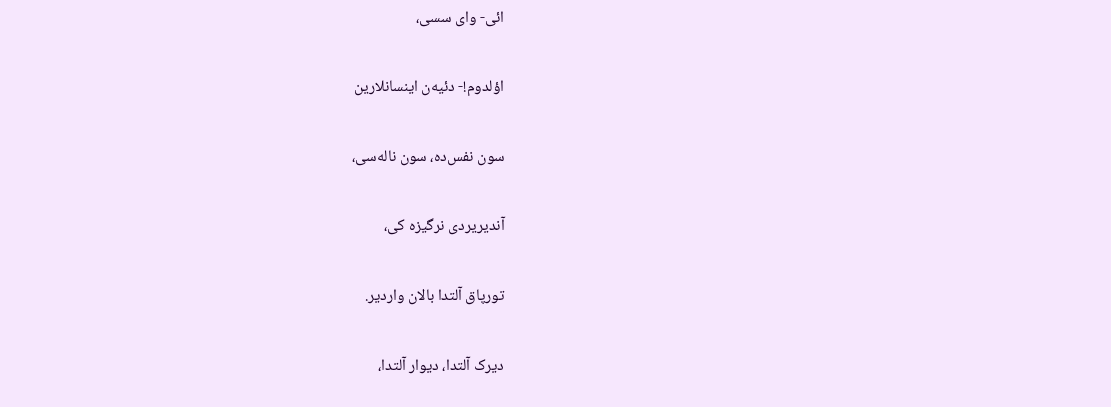ائی- وای سسی،

اؤلدوم!- دئیه‌ن اینسانلارین

سون نفس‌ده‌، سون ناله‌سی،

آندیریردی نرگیزه کی،

تورپاق آلتدا بالان واردیر.

دیرک آلتدا، دیوار آلتدا،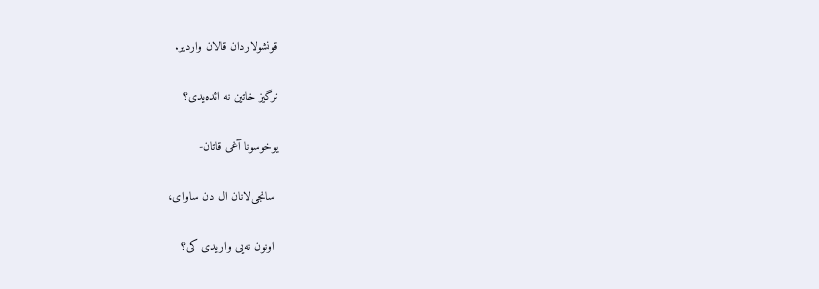قونشولاردان قالان واردیر.

نرگیز خاتین نه ائده‌یدی؟

یوخوسونا آغی قاتان-

 سانجی‌لانان ال دن ساوای،

 اونون نه‌یی واریدی کی؟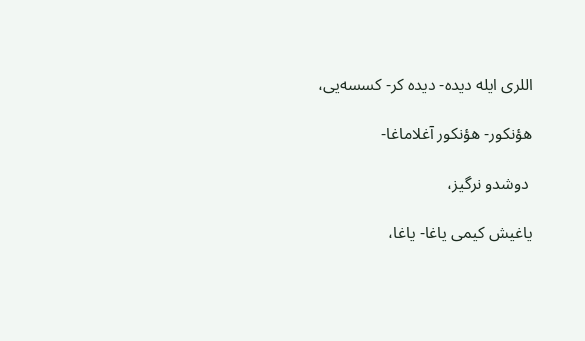اللری ایله دیده- دیده کر- کسسه‌یی،

هؤنکور- هؤنکور آغلاماغا-

 دوشدو نرگیز،

یاغیش کیمی یاغا- یاغا،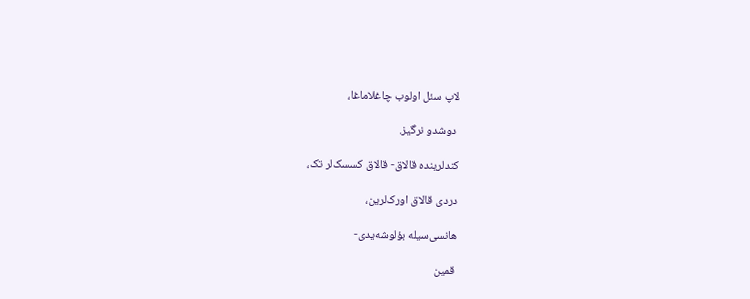لاپ سئل اولوب چاغلاماغا،

 دوشدو نرگیز.

کندلرینده قالاق- قالاق کسسک‌لر تک،

دردی قالاق اورک‌لرین،

هانسی‌سیله بؤلوشه‌یدی-

 قمین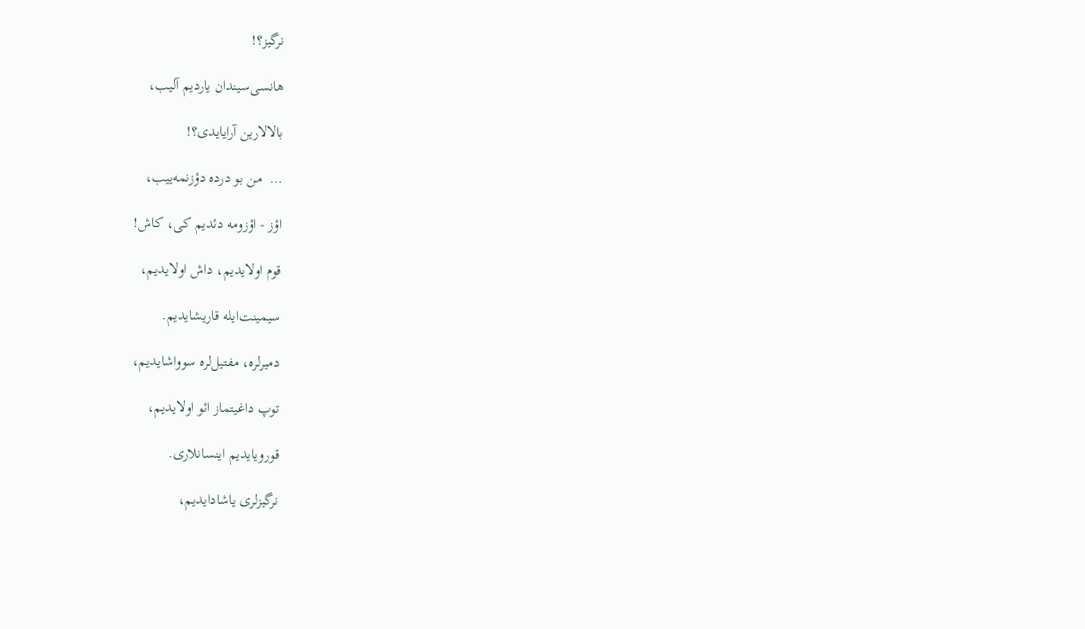نرگیز؟!

هانسی‌سیندان یاردیم آلیب،

بالالارین آرایایدی؟!

…  من بو درده دؤزنمه‌ییب،

اؤز - اؤزومه دئدیم کی، کاش!

قوم اولایدیم، داش اولایدیم،

سیمینت‌ایله قاریشایدیم.

دمیرلره، مفتیل‌لره سوواشایدیم،

توپ داغیتماز ائو اولایدیم،

قورویایدیم اینسانلاری.

نرگیزلری یاشادایدیم،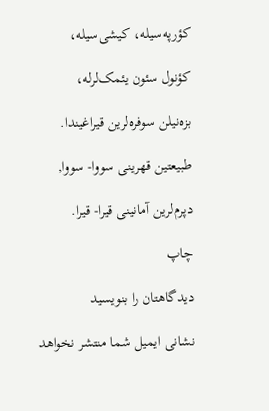کؤرپه‌‌سیله، کیشی‌سیله،

کؤنول سئون یئمک‌لرله،

بزه‌نیلن سوفره‌لرین قیراغیندا.

طبیعتین قهرینی سووا- سووا,

دپرم‌لرین آمانینی قیرا- قیرا.

چاپ

دیدگاهتان را بنویسید

نشانی ایمیل شما منتشر نخواهد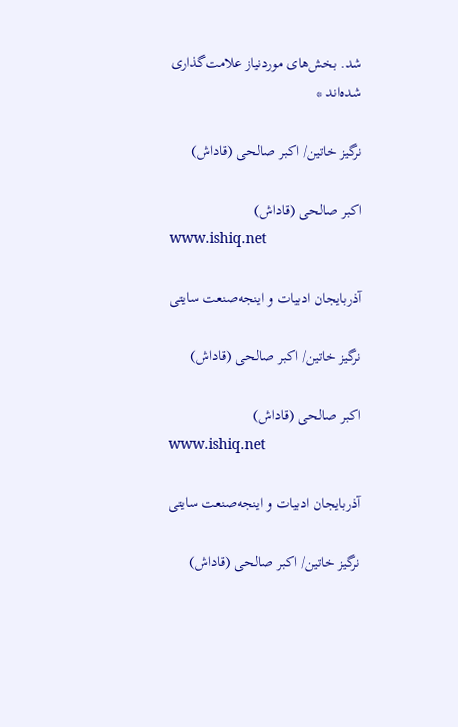شد. بخش‌های موردنیاز علامت‌گذاری شده‌اند *

نرگیز خاتین/ اکبر صالحی (قاداش)

اکبر صالحی (قاداش)
www.ishiq.net

آذربایجان ادبیات و اینجه‌صنعت سایتی

نرگیز خاتین/ اکبر صالحی (قاداش)

اکبر صالحی (قاداش)
www.ishiq.net

آذربایجان ادبیات و اینجه‌صنعت سایتی

نرگیز خاتین/ اکبر صالحی (قاداش)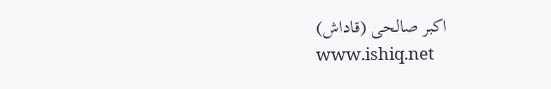اکبر صالحی (قاداش)
www.ishiq.net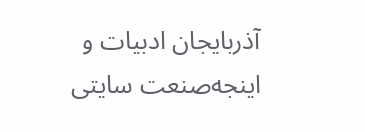آذربایجان ادبیات و اینجه‌صنعت سایتی